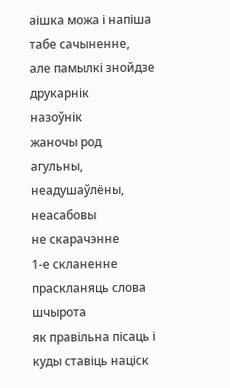аішка можа і напіша табе сачыненне,
але памылкі знойдзе друкарнік
назоўнік
жаночы род
агульны, неадушаўлёны, неасабовы
не скарачэнне
1-е скланенне
праскланяць слова шчырота
як правільна пісаць і куды ставіць націск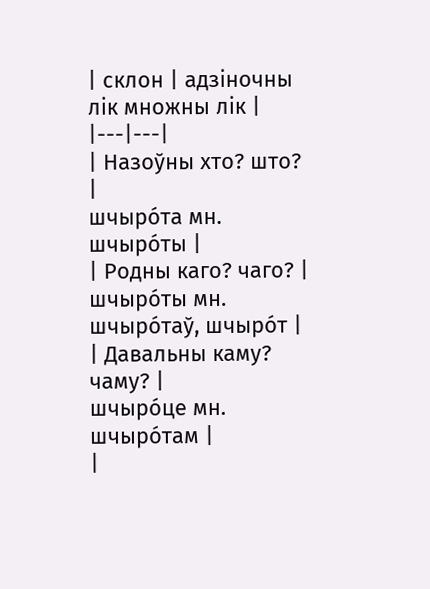| склон | адзіночны лік множны лік |
|---|---|
| Назоўны хто? што? |
шчыро́та мн. шчыро́ты |
| Родны каго? чаго? |
шчыро́ты мн. шчыро́таў, шчыро́т |
| Давальны каму? чаму? |
шчыро́це мн. шчыро́там |
|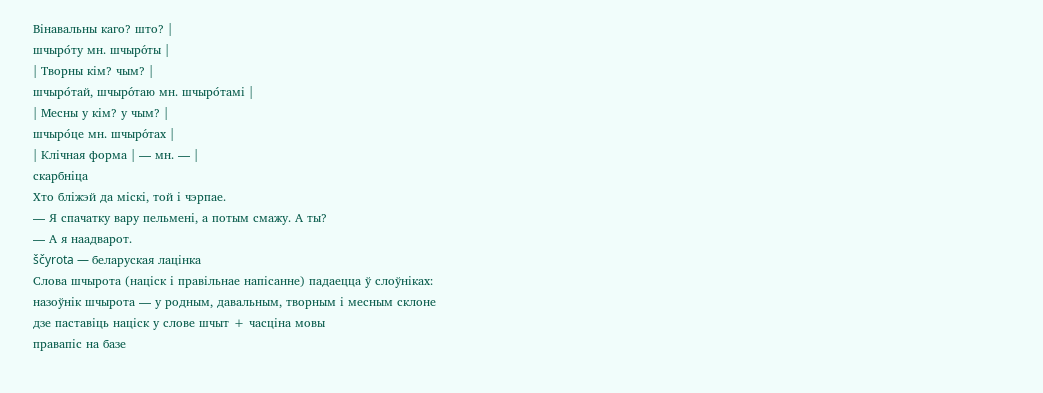Вінавальны каго? што? |
шчыро́ту мн. шчыро́ты |
| Творны кім? чым? |
шчыро́тай, шчыро́таю мн. шчыро́тамі |
| Месны у кім? у чым? |
шчыро́це мн. шчыро́тах |
| Клічная форма | — мн. — |
скарбніца
Хто бліжэй да міскі, той і чэрпае.
— Я спачатку вару пельмені, а потым смажу. А ты?
— А я наадварот.
ščyrota — беларуская лацінка
Слова шчырота (націск і правільнае напісанне) падаецца ў слоўніках:
назоўнік шчырота — у родным, давальным, творным і месным склоне
дзе паставіць націск у слове шчыт + часціна мовы
правапіс на базе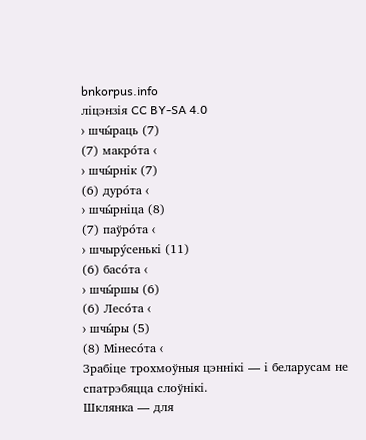bnkorpus.info
ліцэнзія CC BY-SA 4.0
› шчы́раць (7)
(7) макро́та ‹
› шчы́рнік (7)
(6) дуро́та ‹
› шчы́рніца (8)
(7) паўро́та ‹
› шчыру́сенькі (11)
(6) басо́та ‹
› шчы́ршы (6)
(6) Лесо́та ‹
› шчы́ры (5)
(8) Мінесо́та ‹
Зрабіце трохмоўныя цэннікі — і беларусам не спатрэбяцца слоўнікі.
Шклянка — для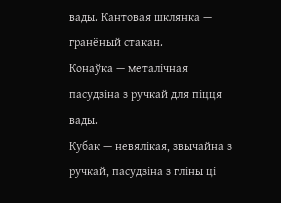вады. Кантовая шклянка — гранёный стакан.
Конаўка — металічная пасудзіна з ручкай для піцця вады.
Кубак — невялікая, звычайна з ручкай, пасудзіна з гліны ці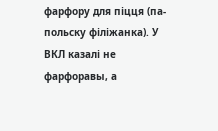фарфору для піцця (па-польску філіжанка). У ВКЛ казалі не фарфоравы, а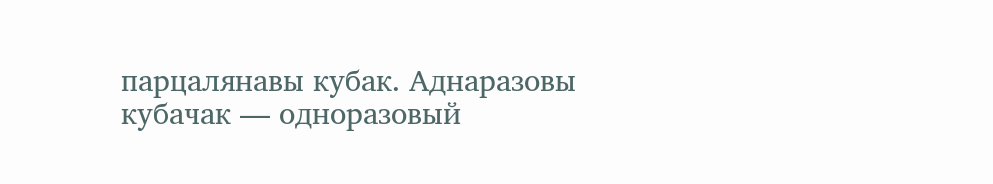парцалянавы кубак. Аднаразовы кубачак — одноразовый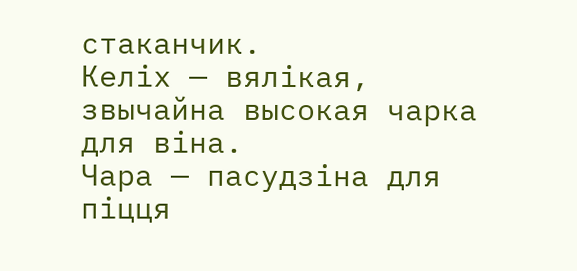стаканчик.
Келіх — вялікая, звычайна высокая чарка для віна.
Чара — пасудзіна для піцця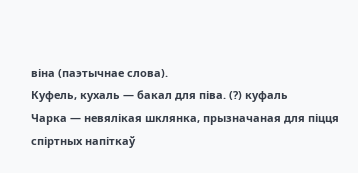віна (паэтычнае слова).
Куфель, кухаль — бакал для піва. (?) куфаль
Чарка — невялікая шклянка, прызначаная для піцця спіртных напіткаў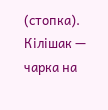(стопка).
Кілішак — чарка на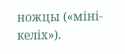ножцы («міні-келіх»).